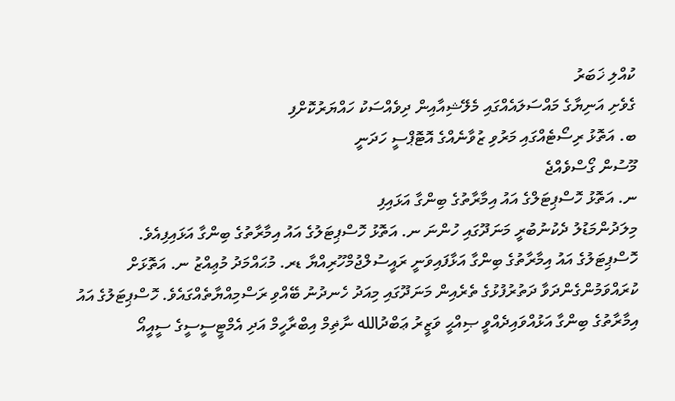ކުއްލި ޚަބަރު
ގެވެށި އަނިޔާގެ މައްސަލައެއްގައި މެލޭޝިއާއިން ދިވެއްސަކު ހައްޔަރުކޮށްފި
ބ. އަތޮޅު ރިސޯޓެއްގައި މަރުވި ޒުވާނެއްގެ އޮޓޮޕްސީ ހަދަނީ
މޫސުން ގޯސްވެއްޖެ
ނ. އަތޮޅު ހޮސްޕިޓަލްގެ އައު އިމާރާތުގެ ބިންގާ އަޅައިފި
މިލަދުންމަޑުލު ދެކުނުބުރީ މަނަދޫގައި ހުންނަ ނ. އަތޮޅު ހޮސްޕިޓަލުގެ އައު އިމާރާތުގެ ބިންގާ އަޅައިފިއެވެ.
ހޮސްޕިޓަލުގެ އައު އިމާރާތުގެ ބިންގާ އަޅާފައިވަނީ ރައީސުލްޖުމްހޫރިއްޔާ ޑރ. މުޙައްމަދު މުޢިއްޒު ނ. އަތޮޅަށް ކުރައްވަމުންގެންދަވާ ދަތުރުފުޅުގެ ތެރެއިން މަނަދޫގައި މިއަދު ހެނދުނު ބޭއްވި ރަސްމިއްޔާތެއްގައެވެ. ހޮސްޕިޓަލުގެ އައު އިމާރާތުގެ ބިންގާ އަޅުއްވައިދެއްވީ ޞިއްޙީ ވަޒީރު ޢަބްދުالله ނާޡިމް އިބްރާހީމް އަދި އެމްޓީސީސީގެ ސީއީއޯ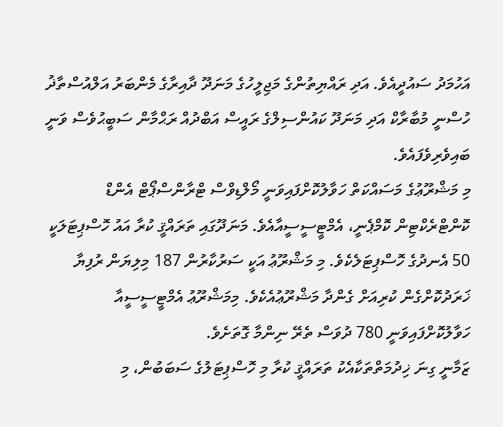އަހުމަދު ސައުދީއެވެ. އަދި ރައްޔިތުންގެ މަޖިލީހުގެ މަނަދޫ ދާއިރާގެ މެންބަރު އަލްއުސްތާޛު ހުސްނީ މުބާރާކް އަދި މަނަދޫ ކައުންސިލްގެ ރައީސް އަބްދުއް ރަޙްމާން ސަބީޙުވެސް ވަނީ ބައިވެރިވެފައެވެ.
މި މަޝްރޫޢުގެ މަސައްކަތް ހަވާލުކޮށްފައިވަނީ މޯލްޑިވްސް ޓްރާންސްޕޯޓް އެންޑް ކޮންޓްރެކްޓިން ކޮމްޕެނީ، އެމްޓީސީސީއާއެވެ. މަނަދޫގައި ތަރައްޤީ ކުރާ އައު ހޮސްޕިޓަލަކީ 50 އެނދުގެ ހޮސްޕިޓަލެކެވެ. މި މަޝްރޫޢު އަކީ ސަރުކާރުން 187 މިލިޔަން ރުފިޔާ ޚަރަދުކޮށްގެން ކުރިއަށް ގެންދާ މަޝްރޫޢުއެކެވެ. މިމަޝްރޫޢު އެމްޓީސީސީއާ ހަވާލުކޮށްފައިވަނީ 780 ދުވަސް ތެރޭ ނިންމާ ގޮތަށެވެ.
ޒަމާނީ ގިނަ ޚިދުމަތްތަކާއެކު ތަރައްޤީ ކުރާ މި ހޮސްޕިޓަލުގެ ސަބަބުން، މި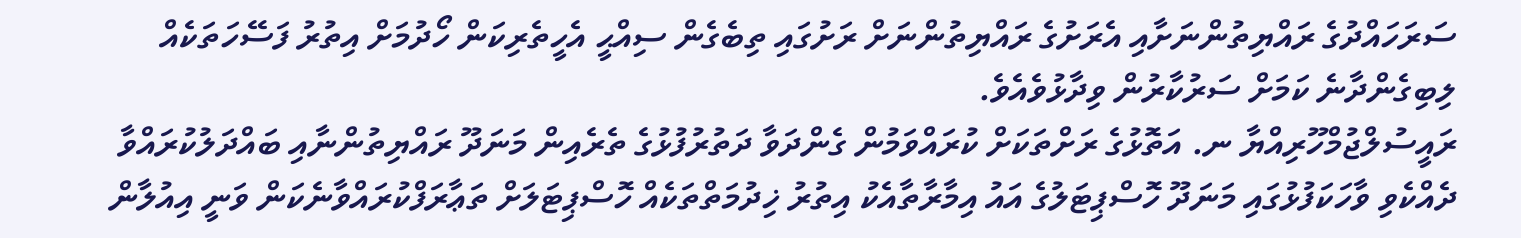ސަރަހައްދުގެ ރައްޔިތުންނަށާއި އެރަށުގެ ރައްޔިތުންނަށް ރަށުގައި ތިބެގެން ސިއްޙީ އެހީތެރިކަން ހޯދުމަށް އިތުރު ފަސޭހަތަކެއް ލިބިގެންދާނެ ކަމަށް ސަރުކާރުން ވިދާޅުވެއެވެ.
ރައީސުލްޖުމްހޫރިއްޔާ ނ. އަތޮޅުގެ ރަށްތަކަށް ކުރައްވަމުން ގެންދަވާ ދަތުރުފުޅުގެ ތެރެއިން މަނަދޫ ރައްޔިތުންނާއި ބައްދަލުކުރައްވާ ދެއްކެވި ވާހަކަފުޅުގައި މަނަދޫ ހޮސްޕިޓަލުގެ އައު އިމާރާތާއެކު އިތުރު ޚިދުމަތްތަކެއް ހޮސްޕިޓަލަށް ތަޢާރަފްކުރައްވާނެކަން ވަނީ އިއުލާން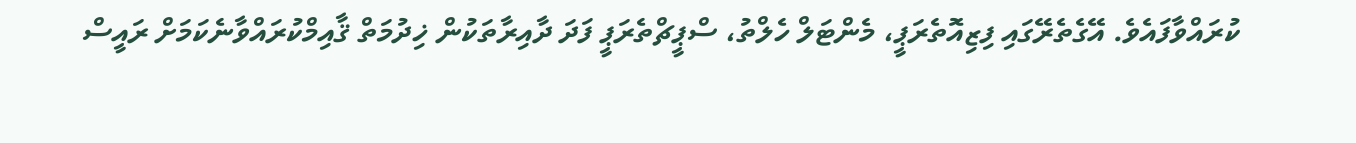ކުރައްވާފައެވެ. އޭގެތެރޭގައި ފިޒިއޮތެރަޕީ، މެންޓަލް ހެލްތު، ސްޕީޗްތެރަޕީ ފަދަ ދާއިރާތަކުން ޚިދުމަތް ޤާއިމްކުރައްވާނެކަމަށް ރައީސް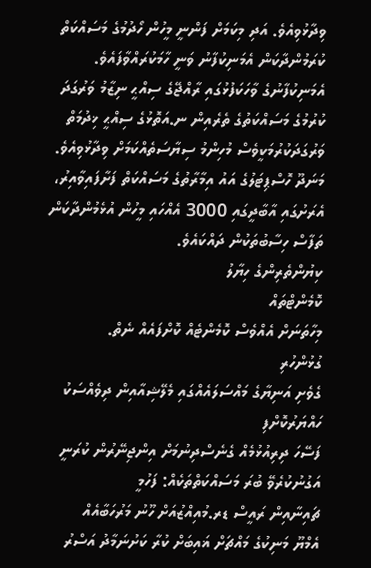ވިދާޅުވިއެވެ. އަދި މިކަމަށް ފަންނީ މީހުން ހޯދުމުގެ މަސައްކަތް ކުރަމުންދާކަން އެމަނިކުފާނު ވަނީ ހާމަކުރައްވާފައެވެ.
އެމަނިކުފާނުގެ ވާހަކަފުޅުގައި ރާއްޖޭގެ ސިއްޙީ ނިޒާމު ވަރުގަދަ ކުރުމުގެ މަސައްކަތުގެ ތެރެއިން ނ.އަތޮޅުގެ ސިއްޙީ ޚިދުމަތް ވަރުގަދަކުރުމަކީވެސް މުހިންމު ސިޔާސަތެއްކަމަށް ވިދާޅުވިއެވެ.
މަނަދޫ ހޮސްޕިޓަލުގެ އައު އިމާރާތުގެ މަސައްކަތް ފަށާފައިވާއިރު، އެރަށުގައި އާބާދީގައި 3000 އެއްހައި މީހުން އުޅެމުންދާކަން ތަފާސް ހިސާބުތަކުން ދައްކައެވެ.
ކިޔުންތެރިންގެ ހިޔާލު
ކޮމެންޓްތައް
މިހާތަނަށް އެއްވެސް ކޮމެންޓެއް ކޮށްފައެއް ނެތް.
ގުޅުންހުރި
ގެވެށި އަނިޔާގެ މައްސަލައެއްގައި މެލޭޝިއާއިން ދިވެއްސަކު ހައްޔަރުކޮށްފި
ފަސޭހަ ދިރިއުޅުމެއް ގެނެސްދިނުމަށް އިންޖިނޭރުން ކުރަނީ އަގުނުކުރެވޭ ބުރަ މަސައްކަތްތަކެއް: ފަހުމީ
ޗައިނާއިން ރައީސް ޑރ.މުއިއްޒުއަށް ހޫނު މަރުހަބާއެއް
އެމްޔޫ މަނިކުގެ މައްޗަށް ޣައިބަށް ކުރާ ކަށުނަމާދު އަސްރު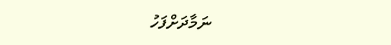ނަމާދަށްފަހު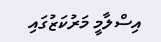އިސްލާމީ މަރުކަޒުގައި